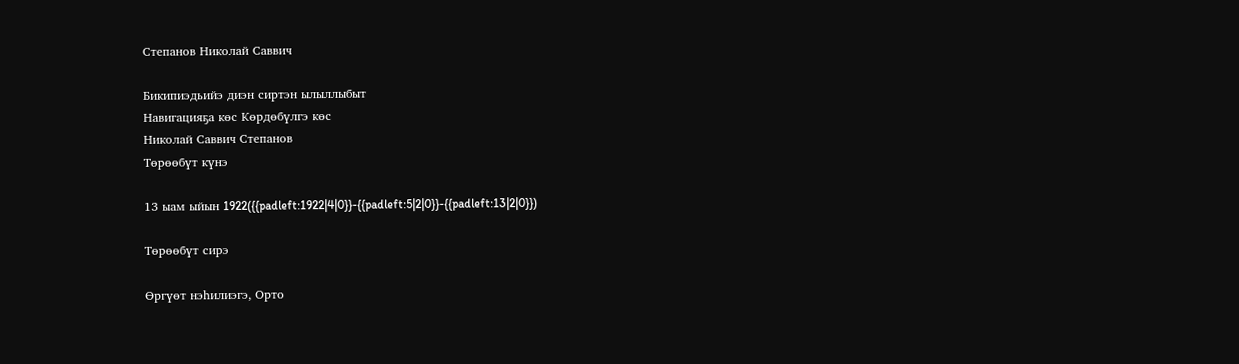Степанов Николай Саввич

Бикипиэдьийэ диэн сиртэн ылыллыбыт
Навигацияҕа көс Көрдөбүлгэ көс
Николай Саввич Степанов
Төрөөбүт күнэ

13 ыам ыйын 1922({{padleft:1922|4|0}}-{{padleft:5|2|0}}-{{padleft:13|2|0}})

Төрөөбүт сирэ

Өргүөт нэһилиэгэ, Орто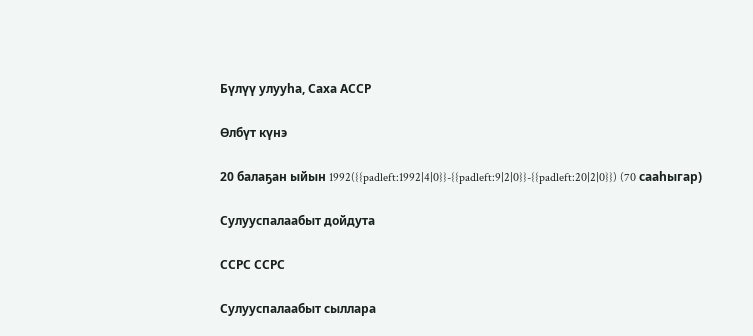Бүлүү улууһа, Саха АССР

Өлбүт күнэ

20 балаҕан ыйын 1992({{padleft:1992|4|0}}-{{padleft:9|2|0}}-{{padleft:20|2|0}}) (70 сааһыгар)

Сулууспалаабыт дойдута

ССРС ССРС

Сулууспалаабыт сыллара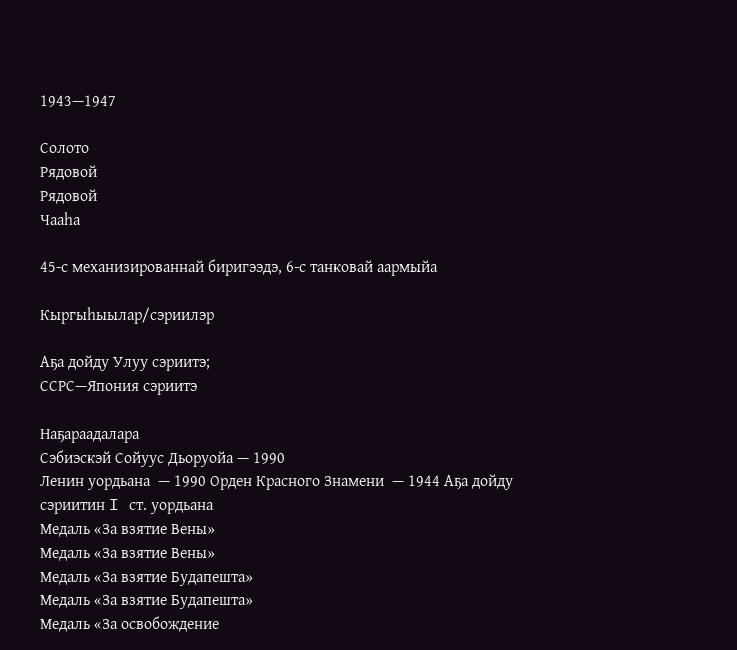1943—1947

Солото
Рядовой
Рядовой
Чааһа

45-с механизированнай биригээдэ, 6-с танковай аармыйа

Кыргыһыылар/сэриилэр

Аҕа дойду Улуу сэриитэ;
ССРС—Япония сэриитэ

Наҕараадалара
Сэбиэскэй Сойуус Дьоруойа — 1990
Ленин уордьана  — 1990 Орден Красного Знамени  — 1944 Аҕа дойду сэриитин I ст. уордьана
Медаль «За взятие Вены»
Медаль «За взятие Вены»
Медаль «За взятие Будапешта»
Медаль «За взятие Будапешта»
Медаль «За освобождение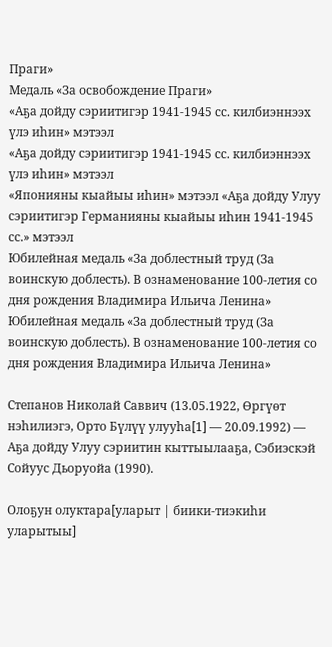Праги»
Медаль «За освобождение Праги»
«Аҕа дойду сэриитигэр 1941-1945 сс. килбиэннээх үлэ иһин» мэтээл
«Аҕа дойду сэриитигэр 1941-1945 сс. килбиэннээх үлэ иһин» мэтээл
«Японияны кыайыы иһин» мэтээл «Аҕа дойду Улуу сэриитигэр Германияны кыайыы иһин 1941-1945 сс.» мэтээл
Юбилейная медаль «За доблестный труд (За воинскую доблесть). В ознаменование 100-летия со дня рождения Владимира Ильича Ленина»
Юбилейная медаль «За доблестный труд (За воинскую доблесть). В ознаменование 100-летия со дня рождения Владимира Ильича Ленина»

Степанов Николай Саввич (13.05.1922, Өргүөт нэһилиэгэ, Орто Бүлүү улууһа[1] — 20.09.1992) — Аҕа дойду Улуу сэриитин кыттыылааҕа, Сэбиэскэй Сойуус Дьоруойа (1990).

Олоҕун олуктара[уларыт | биики-тиэкиһи уларытыы]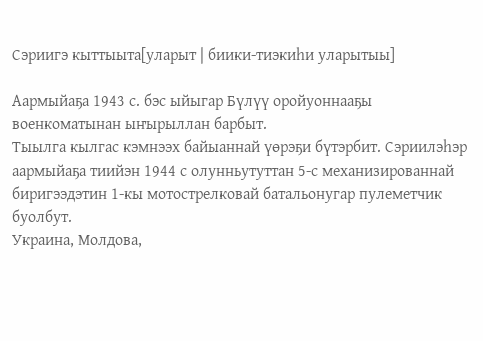Сэриигэ кыттыыта[уларыт | биики-тиэкиһи уларытыы]

Аармыйаҕа 1943 с. бэс ыйыгар Бүлүү оройуоннааҕы военкоматынан ыҥырыллан барбыт.
Тыылга кылгас кэмнээх байыаннай үөрэҕи бүтэрбит. Сэриилэһэр аармыйаҕа тиийэн 1944 с олунньутуттан 5-с механизированнай биригээдэтин 1-кы мотострелковай батальонугар пулеметчик буолбут.
Украина, Молдова,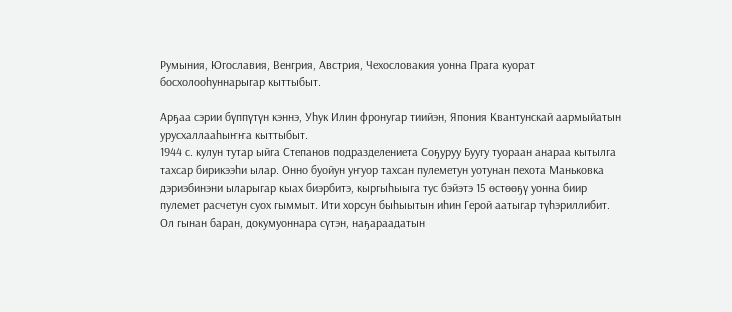Румыния, Югославия, Венгрия, Австрия, Чехословакия уонна Прага куорат босхолооһуннарыгар кыттыбыт.

Арҕаа сэрии бүппүтүн кэннэ, Уһук Илин фронугар тиийэн, Япония Квантунскай аармыйатын урусхаллааһыҥҥа кыттыбыт.
1944 с. кулун тутар ыйга Степанов подразделениета Соҕуруу Буугу туораан анараа кытылга тахсар бирикээһи ылар. Онно буойун уҥуор тахсан пулеметун уотунан пехота Маньковка дэриэбинэни ыларыгар кыах биэрбитэ, кыргыһыыга тус бэйэтэ 15 өстөөҕү уонна биир пулемет расчетун суох гыммыт. Ити хорсун быһыытын иһин Герой аатыгар түһэриллибит. Ол гынан баран, докумуоннара сүтэн, наҕараадатын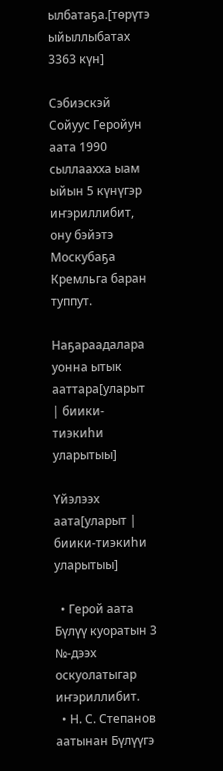ылбатаҕа.[төрүтэ ыйыллыбатах 3363 күн]

Сэбиэскэй Сойуус Геройун аата 1990 сыллаахха ыам ыйын 5 күнүгэр иҥэриллибит, ону бэйэтэ Москубаҕа Кремльга баран туппут.

Наҕараадалара уонна ытык ааттара[уларыт | биики-тиэкиһи уларытыы]

Үйэлээх аата[уларыт | биики-тиэкиһи уларытыы]

  • Герой аата Бүлүү куоратын 3 №-дээх оскуолатыгар иҥэриллибит.
  • Н. С. Степанов аатынан Бүлүүгэ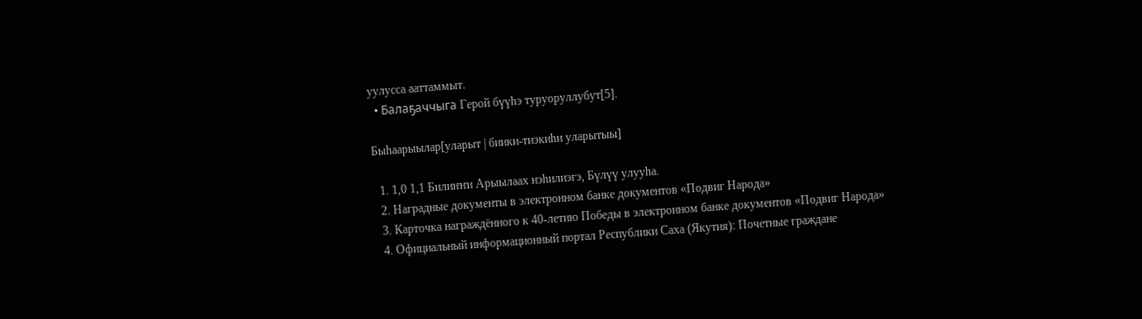уулусса ааттаммыт.
  • Балаҕаччыга Герой бүүһэ туруоруллубут[5].

Быһаарыылар[уларыт | биики-тиэкиһи уларытыы]

  1. 1,0 1,1 Билиҥҥи Арыылаах нэһилиэгэ, Бүлүү улууһа.
  2. Наградные документы в электронном банке документов «Подвиг Народа»
  3. Карточка награждённого к 40-летию Победы в электронном банке документов «Подвиг Народа»
  4. Официальный информационный портал Республики Саха (Якутия): Почетные граждане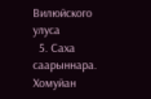Вилюйского улуса
  5. Саха саарыннара. Хомуйан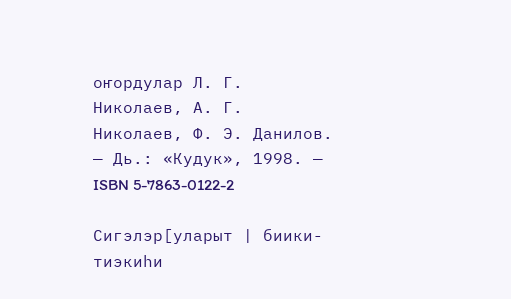оҥордулар Л. Г. Николаев, А. Г. Николаев, Ф. Э. Данилов. — Дь.: «Кудук», 1998. — ISBN 5-7863-0122-2

Сигэлэр[уларыт | биики-тиэкиһи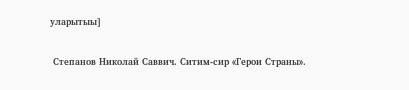уларытыы]

 Степанов Николай Саввич. Cитим-сир «Герои Страны».